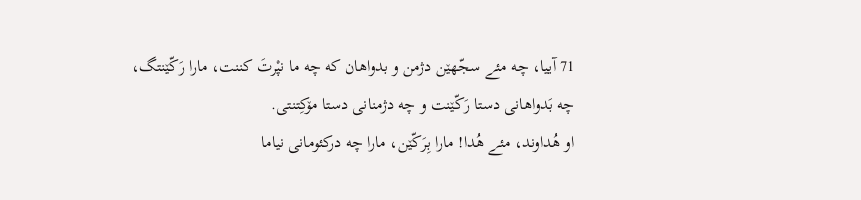71 آییا، چه مئے سجّهێن دژمن و بدواهان که چه ما نپْرتَ کننت، مارا رَکّێنتگ،
چه بَدواهانی دستا رَکّێنت و چه دژمنانی دستا مۆکِتنتی.
او هُداوند، مئے هُدا! مارا بِرَکّێن، مارا چه درکئومانی نیاما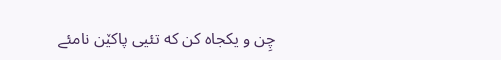چِن و یکجاه کن که تئیی پاکێن نامئے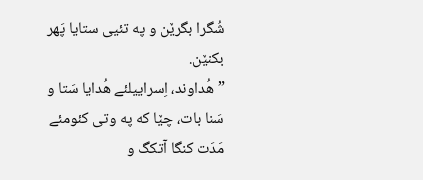شُگرا بگرێن و په تئیی ستایا پَهر بکنێن.
”هُداوند، اِسراییلئے هُدایا سَتا و سَنا بات، چێا که په وتی کئومئے مَدَت کنگا آتکگ و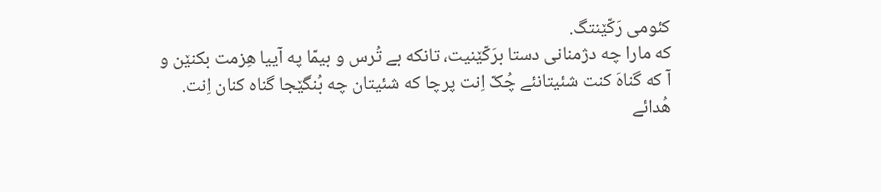کئومی رَکّێنتگ.
که مارا چه دژمنانی دستا برَکّێنیت، تانکه بے تُرس و بیمّا په آییا هِزمت بکنێن و
آ که گناهَ کنت شئیتانئے چُکّ اِنت پرچا که شئیتان چه بُنگێجا گناه کنان اِنت. هُدائے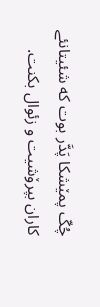چُکّ پمێشکا پَدَّر بوت که شئیتانئے کاران بپرۆشیت و زئوال بکنت.